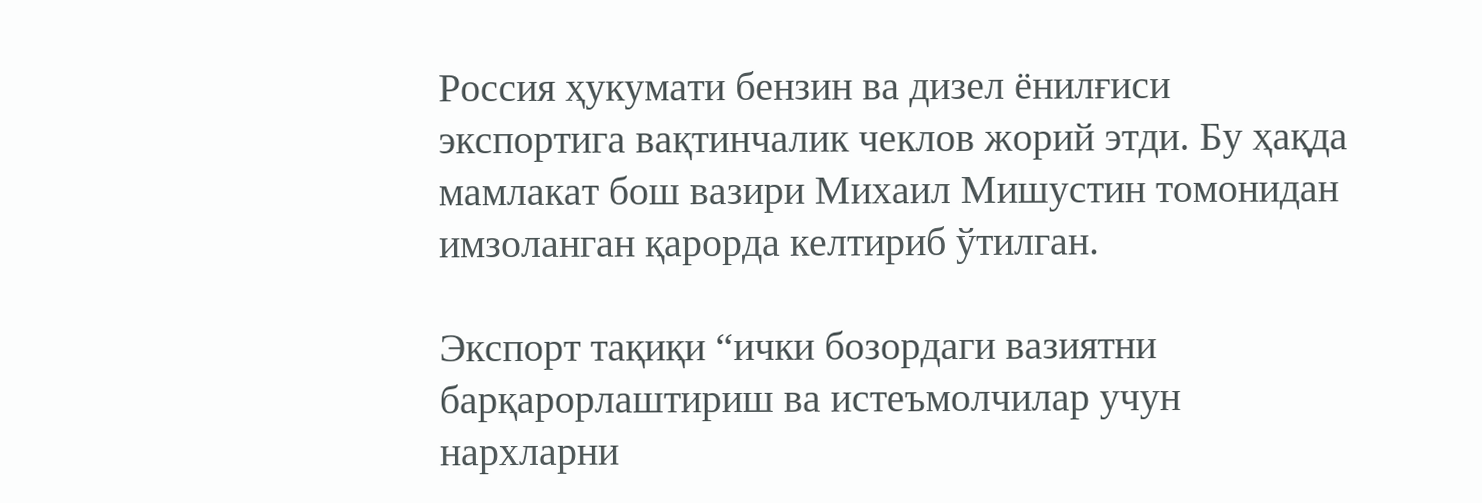Россия ҳукумати бензин ва дизел ёнилғиси экспортига вақтинчалик чеклов жорий этди. Бу ҳақда мамлакат бош вазири Михаил Мишустин томонидан имзоланган қарорда келтириб ўтилган.

Экспорт тақиқи “ички бозордаги вазиятни барқарорлаштириш ва истеъмолчилар учун нархларни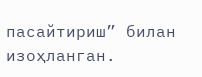пасайтириш” билан изоҳланган.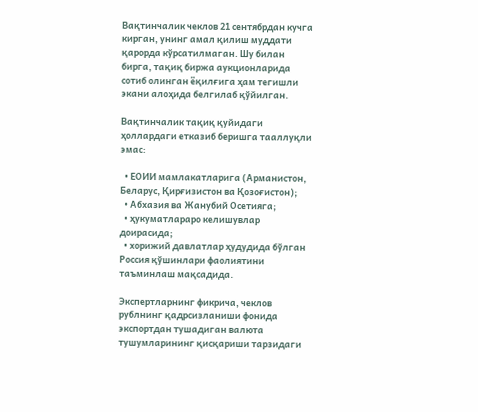Вақтинчалик чеклов 21 сентябрдан кучга кирган, унинг амал қилиш муддати қарорда кўрсатилмаган. Шу билан бирга, тақиқ биржа аукционларида сотиб олинган ёқилғига ҳам тегишли экани алоҳида белгилаб қўйилган.

Вақтинчалик тақиқ қуйидаги ҳоллардаги етказиб беришга тааллуқли эмас:

  • ЕОИИ мамлакатларига (Арманистон, Беларус, Қирғизистон ва Қозоғистон);
  • Абхазия ва Жанубий Осетияга;
  • ҳукуматлараро келишувлар доирасида;
  • хорижий давлатлар ҳудудида бўлган Россия қўшинлари фаолиятини таъминлаш мақсадида.

Экспертларнинг фикрича, чеклов рублнинг қадрсизланиши фонида экспортдан тушадиган валюта тушумларининг қисқариши тарзидаги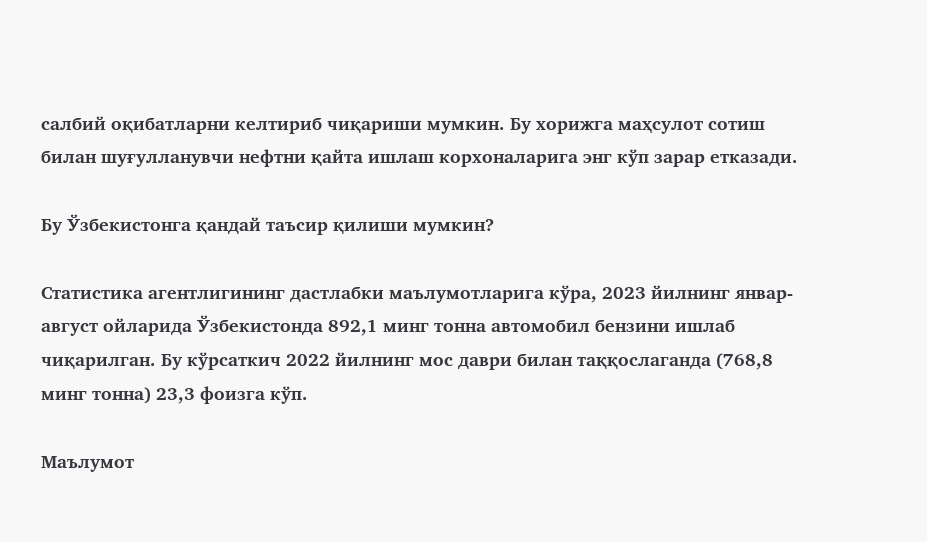салбий оқибатларни келтириб чиқариши мумкин. Бу хорижга маҳсулот сотиш билан шуғулланувчи нефтни қайта ишлаш корхоналарига энг кўп зарар етказади.

Бу Ўзбекистонга қандай таъсир қилиши мумкин?

Статистика агентлигининг дастлабки маълумотларига кўра, 2023 йилнинг январ-август ойларида Ўзбекистонда 892,1 минг тонна автомобил бензини ишлаб чиқарилган. Бу кўрсаткич 2022 йилнинг мос даври билан таққослаганда (768,8 минг тонна) 23,3 фоизга кўп.

Маълумот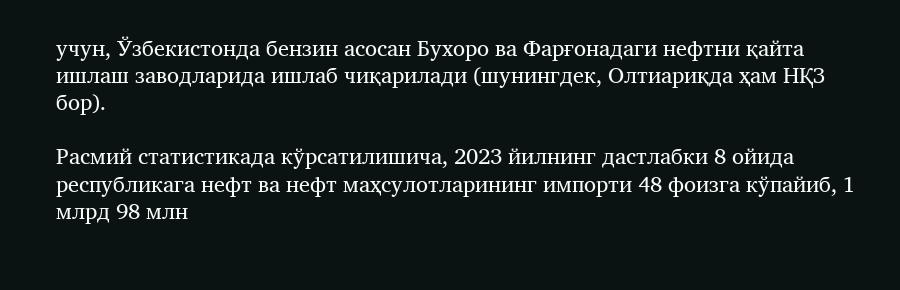учун, Ўзбекистонда бензин асосан Бухоро ва Фарғонадаги нефтни қайта ишлаш заводларида ишлаб чиқарилади (шунингдек, Олтиариқда ҳам НҚЗ бор).

Расмий статистикада кўрсатилишича, 2023 йилнинг дастлабки 8 ойида республикага нефт ва нефт маҳсулотларининг импорти 48 фоизга кўпайиб, 1 млрд 98 млн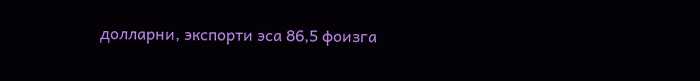долларни, экспорти эса 86,5 фоизга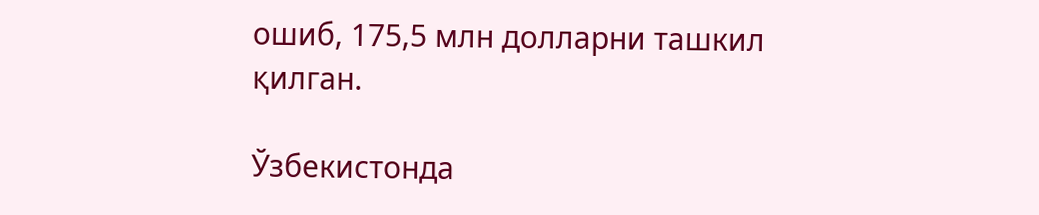ошиб, 175,5 млн долларни ташкил қилган.

Ўзбекистонда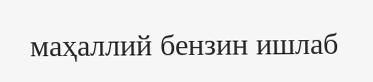маҳаллий бензин ишлаб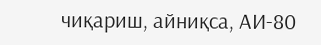чиқариш, айниқса, АИ-80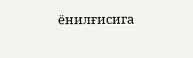ёнилғисига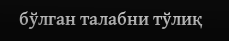бўлган талабни тўлиқ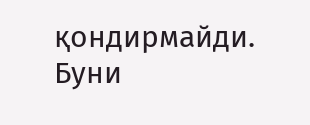қондирмайди. Буни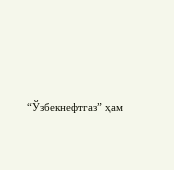“Ўзбекнефтгаз” ҳам